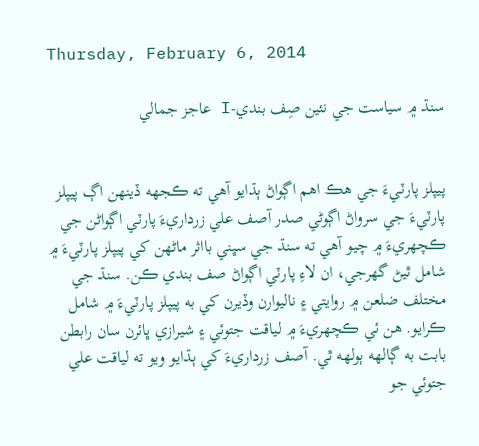Thursday, February 6, 2014

سنڌ ۾ سياست جي نئين صِف بندي-I عاجز جمالي


پيپلز پارٽيءَ جي هڪ اهم اڳواڻ ٻڌايو آهي ته ڪجهه ڏينهن اڳ پيپلز پارٽيءَ جي سرواڻ اڳوڻي صدر آصف علي زرداريءَ پارٽي اڳواڻن جي ڪچهريءَ ۾ چيو آهي ته سنڌ جي سڀني بااثر ماڻهن کي پيپلز پارٽيءَ ۾ شامل ٿيڻ گهرجي، ان لاءِ پارٽي اڳواڻ صف بندي ڪن. سنڌ جي مختلف ضلعن ۾ روايتي ۽ ناليوارن وڏيرن کي به پيپلز پارٽيءَ ۾ شامل ڪرايو. هن ئي ڪچهريءَ ۾ لياقت جتوئي ۽ شيرازي ڀائرن سان رابطن بابت به ڳالهه ٻولهه ٿي. آصف زرداريءَ کي ٻڌايو ويو ته لياقت علي جتوئي جو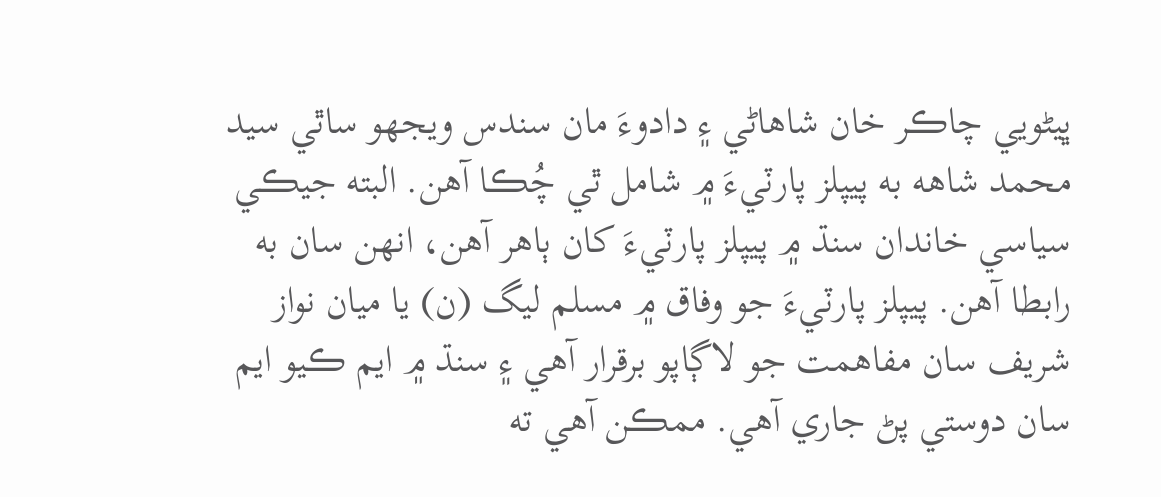ڀيڻويي چاڪر خان شاهاڻي ۽ دادوءَ مان سندس ويجهو ساٿي سيد محمد شاهه به پيپلز پارٽيءَ ۾ شامل ٿي چُڪا آهن. البته جيڪي سياسي خاندان سنڌ ۾ پيپلز پارٽيءَ کان ٻاهر آهن، انهن سان به رابطا آهن. پيپلز پارٽيءَ جو وفاق ۾ مسلم ليگ (ن) يا ميان نواز شريف سان مفاهمت جو لاڳاپو برقرار آهي ۽ سنڌ ۾ ايم ڪيو ايم سان دوستي پڻ جاري آهي. ممڪن آهي ته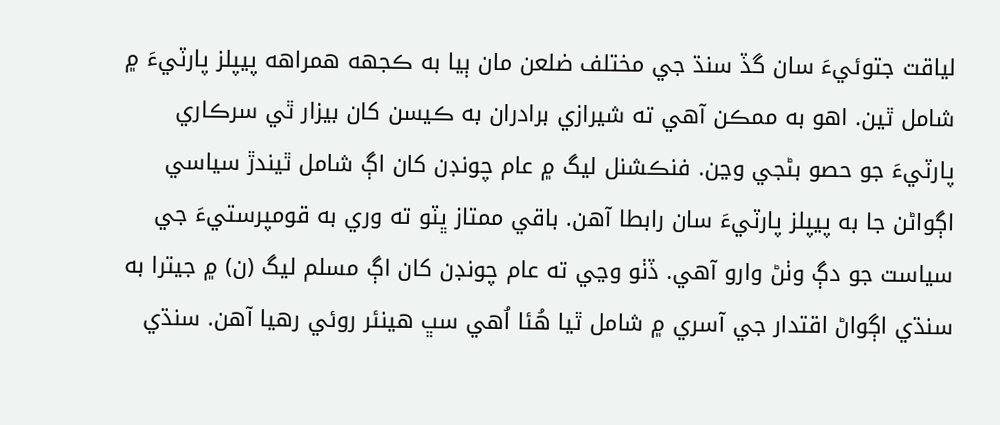لياقت جتوئيءَ سان گڏ سنڌ جي مختلف ضلعن مان ٻيا به ڪجهه همراهه پيپلز پارٽيءَ ۾ شامل ٿين. اهو به ممڪن آهي ته شيرازي برادران به ڪيسن کان بيزار ٿي سرڪاري پارٽيءَ جو حصو بڻجي وڃن. فنڪشنل ليگ ۾ عام چونڊن کان اڳ شامل ٿيندڙ سياسي اڳواڻن جا به پيپلز پارٽيءَ سان رابطا آهن. باقي ممتاز ڀٽو ته وري به قومپرستيءَ جي سياست جو دڳ وٺڻ وارو آهي. ڏٺو وڃي ته عام چونڊن کان اڳ مسلم ليگ (ن) ۾ جيترا به سنڌي اڳواڻ اقتدار جي آسري ۾ شامل ٿيا هُئا اُهي سڀ هينئر روئي رهيا آهن. سنڌي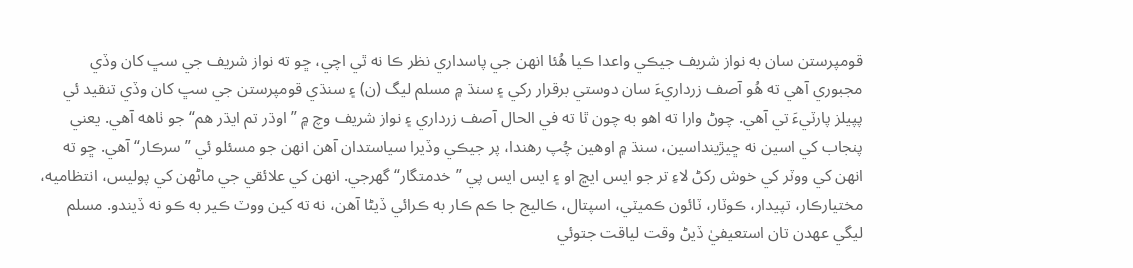قومپرستن سان به نواز شريف جيڪي واعدا ڪيا هُئا انهن جي پاسداري نظر ڪا نه ٿي اچي، ڇو ته نواز شريف جي سڀ کان وڏي مجبوري آهي ته هُو آصف زرداريءَ سان دوستي برقرار رکي ۽ سنڌ ۾ مسلم ليگ (ن) ۽ سنڌي قومپرستن جي سڀ کان وڏي تنقيد ئي پپيلز پارٽيءَ تي آهي. چوڻ وارا ته اهو به چون ٿا ته في الحال آصف زرداري ۽ نواز شريف وچ ۾ ”اوڌر تم ايڌر هم“ جو ٺاهه آهي. يعني پنجاب کي اسين نه ڇيڙينداسين، سنڌ ۾ اوهين چُپ رهندا، پر جيڪي وڏيرا سياستدان آهن انهن جو مسئلو ئي ”سرڪار“ آهي. ڇو ته انهن کي ووٽر کي خوش رکڻ لاءِ تر جو ايس ايڇ او ۽ ايس ايس پي ”خدمتگار“ گهرجي. انهن کي علائقي جي ماڻهن کي پوليس، انتظاميه، مختيارڪار، تپيدار، ڪوٽار، ٽائون ڪميٽي، اسپتال، ڪاليج جا ڪم ڪار به ڪرائي ڏيڻا آهن، نه ته کين ووٽ ڪير به ڪو نه ڏيندو. مسلم ليگي عهدن تان استعيفيٰ ڏيڻ وقت لياقت جتوئي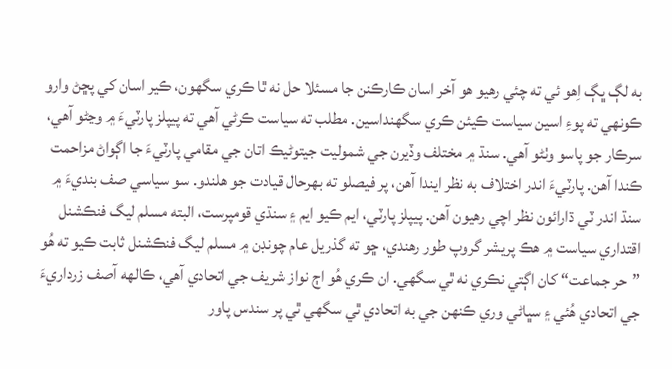به لڳ ڀڳ اِهو ئي ته چئي رهيو هو آخر اسان ڪارڪنن جا مسئلا حل نه ٿا ڪري سگهون، ڪير اسان کي پڇڻ وارو ڪونهي ته پوءِ اسين سياست ڪيئن ڪري سگهنداسين. مطلب ته سياست ڪرڻي آهي ته پيپلز پارٽيءَ ۾ وڃڻو آهي، سرڪار جو پاسو وٺڻو آهي. سنڌ ۾ مختلف وڏيرن جي شموليت جيتوڻيڪ اتان جي مقامي پارٽيءَ جا اڳواڻ مزاحمت ڪندا آهن. پارٽيءَ اندر اختلاف به نظر ايندا آهن، پر فيصلو ته بهرحال قيادت جو هلندو. سو سياسي صف بنديءَ ۾ سنڌ اندر ٽي ڌارائون نظر اچي رهيون آهن. پيپلز پارٽي، ايم ڪيو ايم ۽ سنڌي قومپرست، البته مسلم ليگ فنڪشنل اقتداري سياست ۾ هڪ پريشر گروپ طور رهندي، ڇو ته گذريل عام چونڊن ۾ مسلم ليگ فنڪشنل ثابت ڪيو ته هُو ”حر جماعت“ کان اڳتي نڪري نه ٿي سگهي. ان ڪري هُو اڄ نواز شريف جي اتحادي آهي، ڪالهه آصف زرداريءَ جي اتحادي هُئي ۽ سڀاڻي وري ڪنهن جي به اتحادي ٿي سگهي ٿي پر سندس پاور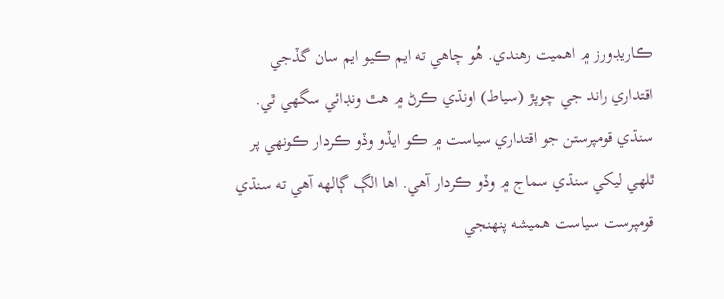ڪاريڊورز ۾ اهميت رهندي. هُو چاهي ته ايم ڪيو ايم سان گڏجي اقتداري راند جي چوپڙ (سياط) اونڌي ڪرڻ ۾ هٿ ونڊائي سگهي ٿي. سنڌي قومپرستن جو اقتداري سياست ۾ ڪو ايڏو وڏو ڪردار ڪونهي پر ٿلهي ليکي سنڌي سماج ۾ وڏو ڪردار آهي. اها الڳ ڳالهه آهي ته سنڌي قومپرست سياست هميشه پنهنجي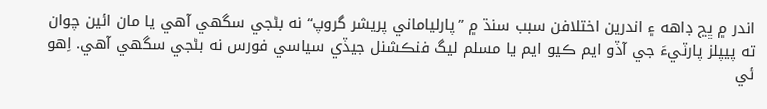اندر ۾ ڀڃ ڊاهه ۽ اندرين اختلافن سبب سنڌ ۾ ”پارلياماني پريشر گروپ“ نه بڻجي سگهي آهي يا مان ائين چوان ته پيپلز پارٽيءَ جي آڏو ايم ڪيو ايم يا مسلم ليگ فنڪشنل جيڏي سياسي فورس نه بڻجي سگهي آهي. اِهو ئي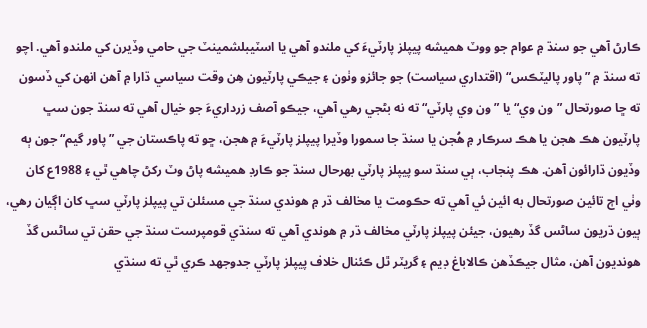ڪارڻ آهي جو سنڌ ۾ عوام جو ووٽ هميشه پيپلز پارٽيءَ کي ملندو آهي يا اسٽيبلشمينٽ جي حامي وڏيرن کي ملندو آهي. اچو ته سنڌ ۾ ”پاور پاليٽڪس“ (اقتداري سياست) جو جائزو وٺون ۽ جيڪي پارٽيون هِن وقت سياسي ڌارا ۾ آهن انهن کي ڏسون ته ڇا صورتحال ”ون وي“ يا ”ون وي پارٽي“ ته نه بڻجي رهي آهي، جيڪو آصف زرداريءَ جو خيال آهي ته سنڌ جون سڀ پارٽيون هڪ هجن يا هڪ سرڪار ۾ هُجن يا سنڌ جا سمورا وڏيرا پيپلز پارٽيءَ ۾ هجن، ڇو ته پاڪستان جي ”پاور گيم“ جون ٻه وڏيون ڌارائون آهن. هڪ پنجاب، ٻي سنڌ سو پيپلز پارٽي بهرحال سنڌ جو ڪارڊ هميشه پاڻ وٽ رکڻ چاهي ٿي ۽ 1988ع کان وٺي اڄ تائين صورتحال به ائين ئي آهي ته حڪومت يا مخالف ڌر ۾ هوندي سنڌ جي مسئلن تي پيپلز پارٽي سڀ کان اڳيان رهي، ٻيون ڌريون ساڻس گڏ رهيون، جيئن پيپلز پارٽي مخالف ڌر ۾ هوندي آهي ته سنڌي قومپرست سنڌ جي حقن تي ساڻس گڏ هونديون آهن، مثال جيڪڏهن ڪالاباغ ڊيم ۽ گريٽر ٿل ڪئنال خلاف پيپلز پارٽي جدوجهد ڪري ٿي ته سنڌي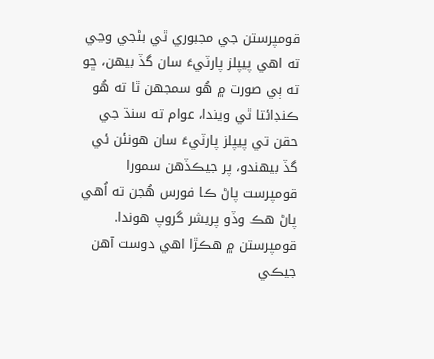قومپرستن جي مجبوري ٿي بڻجي وڃي ته اهي پيپلز پارٽيءَ سان گڏ بيهن، ڇو ته ٻي صورت ۾ هُو سمجهن ٿا ته هُو ڪنڊائتا ٿي ويندا، عوام ته سنڌ جي حقن تي پيپلز پارٽيءَ سان هونئن ئي گڏ بيهندو، پر جيڪڏهن سمورا قومپرست پاڻ ڪا فورس هُجن ته اُهي پاڻ هڪ وڏو پريشر گروپ هوندا. قومپرستن ۾ هڪڙا اهي دوست آهن جيڪي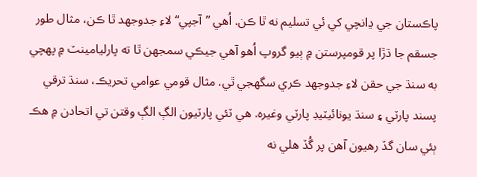پاڪستان جي ڍانچي کي ئي تسليم نه ٿا ڪن. اُهي ”آجپي“ لاءِ جدوجهد ٿا ڪن، مثال طور جسقم جا ڌڙا پر قومپرستن ۾ ٻيو گروپ اُهو آهي جيڪي سمجهن ٿا ته پارليامينٽ ۾ پهچي به سنڌ جي حقن لاءِ جدوجهد ڪري سگهجي ٿي. مثال قومي عوامي تحريڪ، سنڌ ترقي پسند پارٽي ۽ سنڌ يونائيٽيڊ پارٽي وغيره. هي ٽئي پارٽيون الڳ الڳ وقتن تي اتحادن ۾ هڪ ٻئي سان گڏ رهيون آهن پر گُڏ هلي نه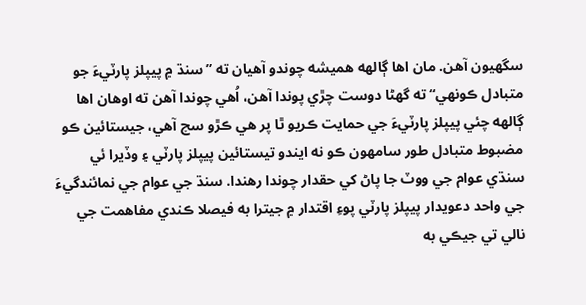سگهيون آهن. مان اها ڳالهه هميشه چوندو آهيان ته ”سنڌ ۾ پيپلز پارٽيءَ جو متبادل ڪونهي“ ته گهڻا دوست چڙي پوندا آهن، اُهي چوندا آهن ته اوهان اها ڳالهه چئي پيپلز پارٽيءَ جي حمايت ڪريو ٿا پر هي ڪڙو سچ آهي، جيستائين ڪو مضبوط متبادل طور سامهون ڪو نه ايندو تيستائين پيپلز پارٽي ۽ وڏيرا ئي سنڌي عوام جي ووٽ جا پاڻ کي حقدار چوندا رهندا. سنڌ جي عوام جي نمائندگيءَ جي واحد دعويدار پيپلز پارٽي پوءِ اقتدار ۾ جيترا به فيصلا ڪندي مفاهمت جي نالي تي جيڪي به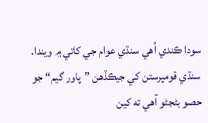سودا ڪندي اُهي سنڌي عوام جي کاتي ۾ ويندا. سنڌي قومپرستن کي جيڪڏهن ”پاور گيم“ جو حصو بڻجڻو آهي ته کين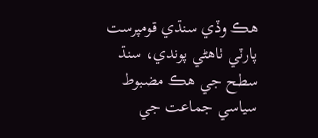هڪ وڏي سنڌي قومپرست پارٽي ٺاهڻي پوندي، سنڌ سطح جي هڪ مضبوط سياسي جماعت جي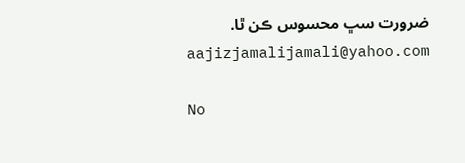ضرورت سڀ محسوس ڪن ٿا. aajizjamalijamali@yahoo.com

No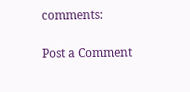comments:

Post a Comment